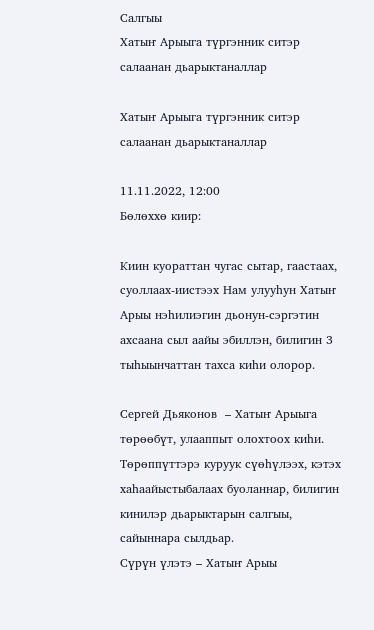Салгыы
Хатыҥ Арыыга түргэнник ситэр салаанан дьарыктаналлар

Хатыҥ Арыыга түргэнник ситэр салаанан дьарыктаналлар

11.11.2022, 12:00
Бөлөххө киир:

Киин куораттан чугас сытар, гаастаах, суоллаах-иистээх Нам улууһун Хатыҥ Арыы нэһилиэгин дьонун-сэргэтин ахсаана сыл аайы эбиллэн, билигин 3 тыһыынчаттан тахса киһи олорор.

Сергей Дьяконов  – Хатыҥ Арыыга төрөөбүт, улааппыт олохтоох киһи. Төрөппүттэрэ куруук сүөһүлээх, кэтэх хаһаайыстыбалаах буоланнар, билигин кинилэр дьарыктарын салгыы, сайыннара сылдьар.
Сүрүн үлэтэ – Хатыҥ Арыы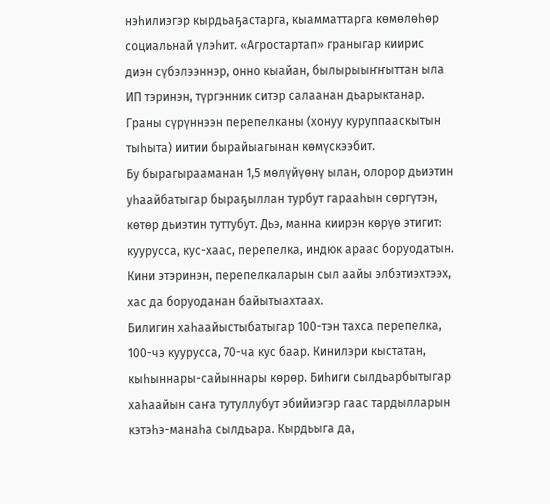нэһилиэгэр кырдьаҕастарга, кыамматтарга көмөлөһөр социальнай үлэһит. «Агростартап» граныгар киирис диэн сүбэлээннэр, онно кыайан, былырыыҥҥыттан ыла ИП тэринэн, түргэнник ситэр салаанан дьарыктанар. Граны сүрүннээн перепелканы (хонуу куруппааскытын тыһыта) иитии бырайыагынан көмүскээбит.
Бу бырагырааманан 1,5 мөлүйүөнү ылан, олорор дьиэтин уһаайбатыгар быраҕыллан турбут гарааһын сөргүтэн, көтөр дьиэтин туттубут. Дьэ, манна киирэн көрүө этигит: куурусса, кус-хаас, перепелка, индюк араас боруодатын. Кини этэринэн, перепелкаларын сыл аайы элбэтиэхтээх, хас да боруоданан байытыахтаах.
Билигин хаһаайыстыбатыгар 100-тэн тахса перепелка, 100-чэ куурусса, 70-ча кус баар. Кинилэри кыстатан, кыһыннары-сайыннары көрөр. Биһиги сылдьарбытыгар хаһаайын саҥа тутуллубут эбийиэгэр гаас тардылларын кэтэһэ-манаһа сылдьара. Кырдьыга да,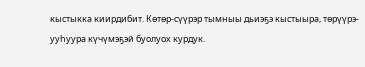кыстыкка киирдибит. Көтөр-сүүрэр тымныы дьиэҕэ кыстыыра, төрүүрэ-ууһуура күчүмэҕэй буолуох курдук.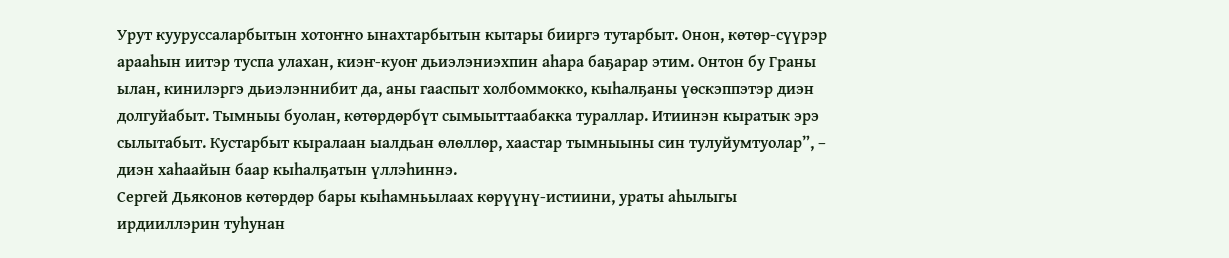Урут кууруссаларбытын хотоҥҥо ынахтарбытын кытары бииргэ тутарбыт. Онон, көтөр-сүүрэр арааһын иитэр туспа улахан, киэҥ-куоҥ дьиэлэниэхпин аһара баҕарар этим. Онтон бу Граны ылан, кинилэргэ дьиэлэннибит да, аны гааспыт холбоммокко, кыһалҕаны үөскэппэтэр диэн долгуйабыт. Тымныы буолан, көтөрдөрбүт сымыыттаабакка тураллар. Итиинэн кыратык эрэ сылытабыт. Кустарбыт кыралаан ыалдьан өлөллөр, хаастар тымныыны син тулуйумтуолар”, – диэн хаһаайын баар кыһалҕатын үллэһиннэ.
Сергей Дьяконов көтөрдөр бары кыһамньылаах көрүүнү-истиини, ураты аһылыгы ирдииллэрин туһунан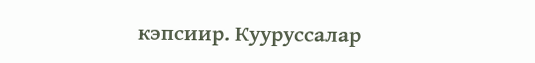кэпсиир. Кууруссалар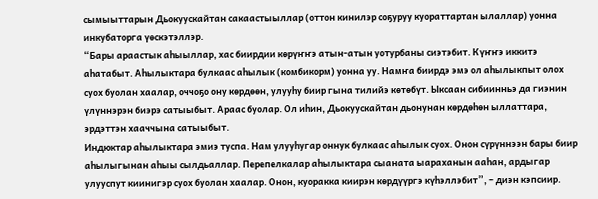сымыыттарын Дьокуускайтан сакаастыыллар (оттон кинилэр соҕуруу куораттартан ылаллар) уонна инкубаторга үөскэтэллэр.
“Бары араастык аһыыллар, хас биирдии көрүҥҥэ атын-атын уотурбаны сиэтэбит. Күҥҥэ иккитэ аһатабыт. Аһылыктара булкаас аһылык (комбикорм) уонна уу. Намҥа биирдэ эмэ ол аһылыкпыт олох суох буолан хаалар, оччоҕо ону көрдөөн, улууһу биир гына тилийэ көтөбүт. Ыксаан сибиинньэ да гиэнин үлүннэрэн биэрэ сатыыбыт. Араас буолар. Ол иһин, Дьокуускайтан дьонунан көрдөһөн ыллаттара, эрдэттэн хааччына сатыыбыт.
Индюктар аһылыктара эмиэ туспа. Нам улууһугар оннук булкаас аһылык суох. Онон сүрүннээн бары биир аһылыгынан аһыы сылдьаллар. Перепелкалар аһылыктара сыаната ыараханын ааһан, ардыгар улууспут киинигэр суох буолан хаалар. Онон, куоракка киирэн көрдүүргэ күһэллэбит”, – диэн кэпсиир.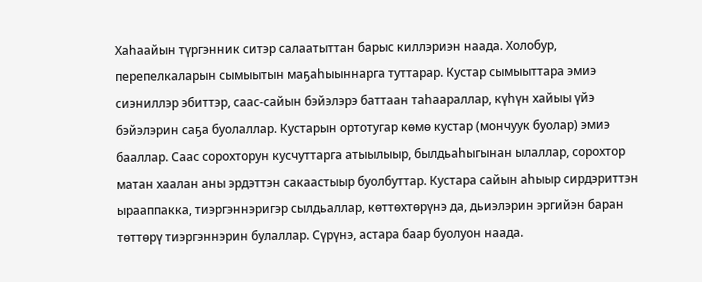Хаһаайын түргэнник ситэр салаатыттан барыс киллэриэн наада. Холобур, перепелкаларын сымыытын маҕаһыыннарга туттарар. Кустар сымыыттара эмиэ сиэниллэр эбиттэр, саас-сайын бэйэлэрэ баттаан таһаараллар, күһүн хайыы үйэ бэйэлэрин саҕа буолаллар. Кустарын ортотугар көмө кустар (мончуук буолар) эмиэ бааллар. Саас сорохторун кусчуттарга атыылыыр, былдьаһыгынан ылаллар, сорохтор матан хаалан аны эрдэттэн сакаастыыр буолбуттар. Кустара сайын аһыыр сирдэриттэн ырааппакка, тиэргэннэригэр сылдьаллар, көттөхтөрүнэ да, дьиэлэрин эргийэн баран төттөрү тиэргэннэрин булаллар. Сүрүнэ, астара баар буолуон наада.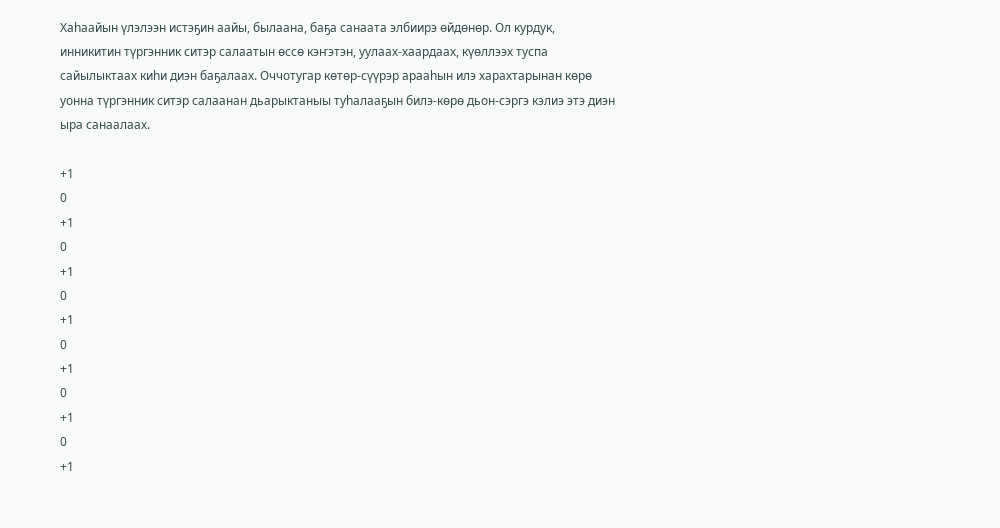Хаһаайын үлэлээн истэҕин аайы, былаана, баҕа санаата элбиирэ өйдөнөр. Ол курдук, инникитин түргэнник ситэр салаатын өссө кэҥэтэн, уулаах-хаардаах, күөллээх туспа сайылыктаах киһи диэн баҕалаах. Оччотугар көтөр-сүүрэр арааһын илэ харахтарынан көрө уонна түргэнник ситэр салаанан дьарыктаныы туһалааҕын билэ-көрө дьон-сэргэ кэлиэ этэ диэн ыра санаалаах.

+1
0
+1
0
+1
0
+1
0
+1
0
+1
0
+1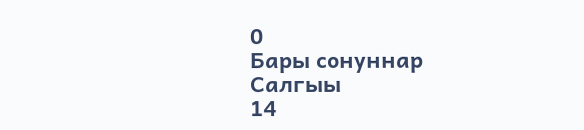0
Бары сонуннар
Салгыы
14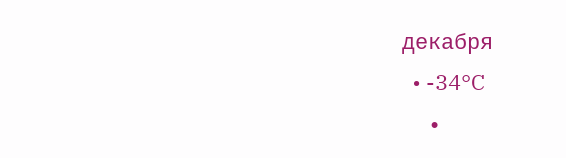декабря
  • -34°C
  •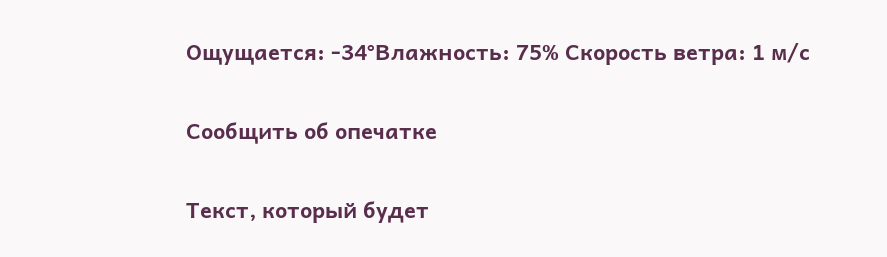Ощущается: -34°Влажность: 75% Скорость ветра: 1 м/с

Сообщить об опечатке

Текст, который будет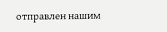отправлен нашим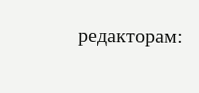редакторам: